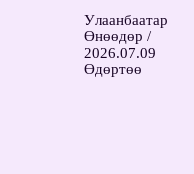Улаанбаатар
Өнөөдөр / 2026.07.09
Өдөртөө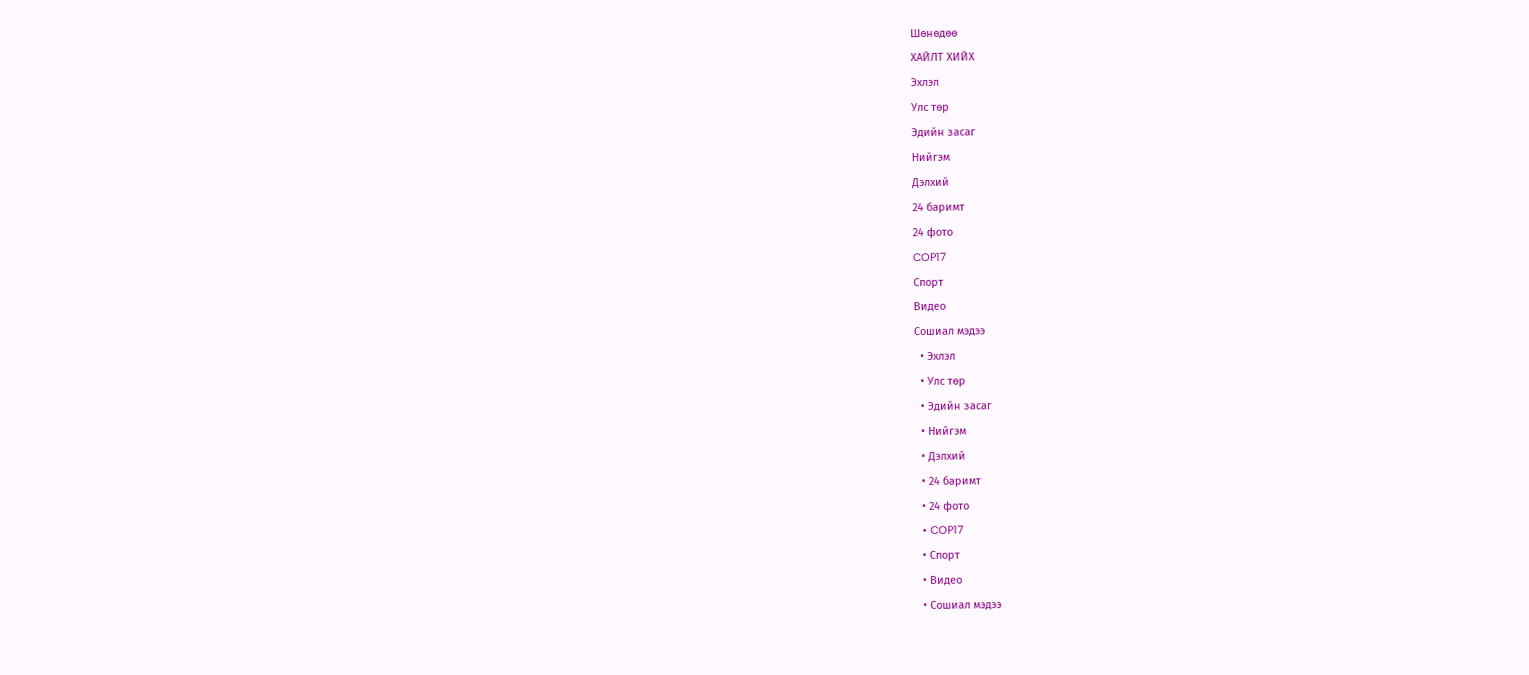Шөнөдөө
ХАЙЛТ ХИЙХ
Эхлэл
Улс төр
Эдийн засаг
Нийгэм
Дэлхий
24 баримт
24 фото
COP17
Спорт
Видео
Сошиал мэдээ
  • Эхлэл
  • Улс төр
  • Эдийн засаг
  • Нийгэм
  • Дэлхий
  • 24 баримт
  • 24 фото
  • COP17
  • Спорт
  • Видео
  • Сошиал мэдээ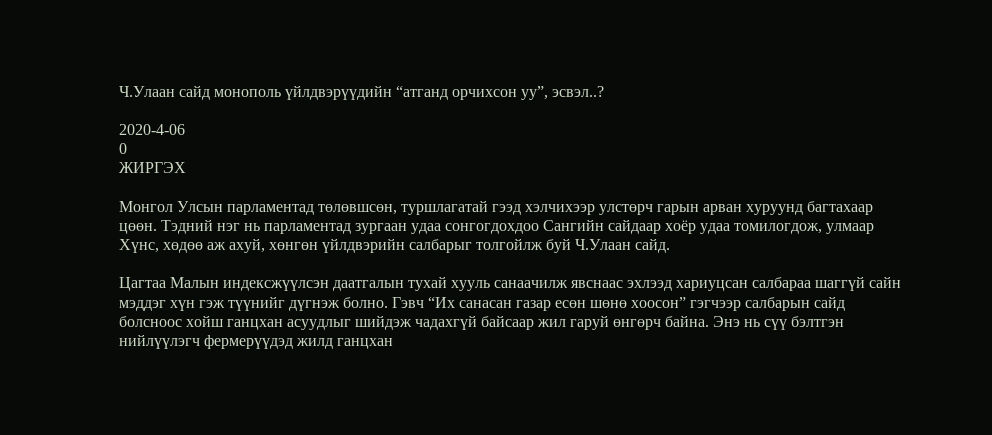Ч.Улаан сайд монополь үйлдвэрүүдийн “атганд орчихсон уу”, эсвэл..?

2020-4-06
0
ЖИРГЭХ

Монгол Улсын парламентад төлөвшсөн, туршлагатай гээд хэлчихээр улстөрч гарын арван хуруунд багтахаар цөөн. Тэдний нэг нь парламентад зургаан удаа сонгогдохдоо Сангийн сайдаар хоёр удаа томилогдож, улмаар Хүнс, хөдөө аж ахуй, хөнгөн үйлдвэрийн салбарыг толгойлж буй Ч.Улаан сайд.

Цагтаа Малын индексжүүлсэн даатгалын тухай хууль санаачилж явснаас эхлээд хариуцсан салбараа шаггүй сайн мэддэг хүн гэж түүнийг дүгнэж болно. Гэвч “Их санасан газар есөн шөнө хоосон” гэгчээр салбарын сайд болсноос хойш ганцхан асуудлыг шийдэж чадахгүй байсаар жил гаруй өнгөрч байна. Энэ нь сүү бэлтгэн нийлүүлэгч фермерүүдэд жилд ганцхан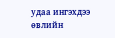удаа ингэхдээ өвлийн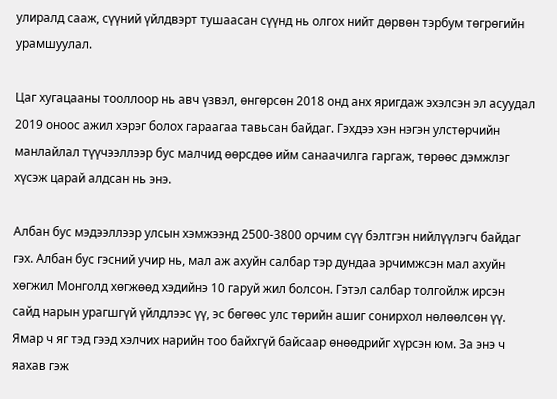улиралд сааж, сүүний үйлдвэрт тушаасан сүүнд нь олгох нийт дөрвөн тэрбум төгрөгийн урамшуулал.

Цаг хугацааны тооллоор нь авч үзвэл, өнгөрсөн 2018 онд анх яригдаж эхэлсэн эл асуудал 2019 оноос ажил хэрэг болох гараагаа тавьсан байдаг. Гэхдээ хэн нэгэн улстөрчийн манлайлал түүчээллээр бус малчид өөрсдөө ийм санаачилга гаргаж, төрөөс дэмжлэг хүсэж царай алдсан нь энэ.

Албан бус мэдээллээр улсын хэмжээнд 2500-3800 орчим сүү бэлтгэн нийлүүлэгч байдаг гэх. Албан бус гэсний учир нь, мал аж ахуйн салбар тэр дундаа эрчимжсэн мал ахуйн хөгжил Монголд хөгжөөд хэдийнэ 10 гаруй жил болсон. Гэтэл салбар толгойлж ирсэн сайд нарын урагшгүй үйлдлээс үү, эс бөгөөс улс төрийн ашиг сонирхол нөлөөлсөн үү. Ямар ч яг тэд гээд хэлчих нарийн тоо байхгүй байсаар өнөөдрийг хүрсэн юм. За энэ ч яахав гэж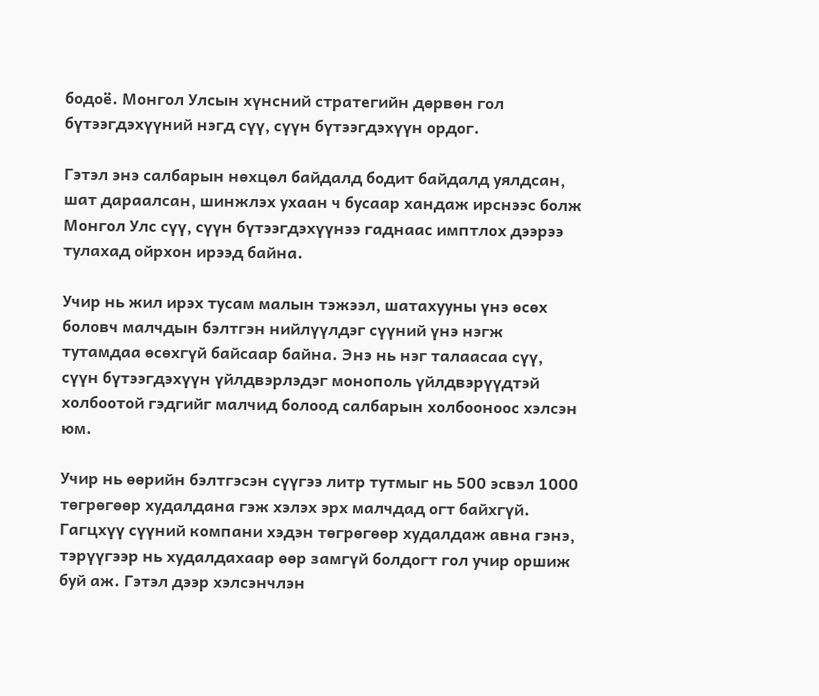бодоё. Монгол Улсын хүнсний стратегийн дөрвөн гол бүтээгдэхүүний нэгд сүү, сүүн бүтээгдэхүүн ордог.

Гэтэл энэ салбарын нөхцөл байдалд бодит байдалд уялдсан, шат дараалсан, шинжлэх ухаан ч бусаар хандаж ирснээс болж Монгол Улс сүү, сүүн бүтээгдэхүүнээ гаднаас имптлох дээрээ тулахад ойрхон ирээд байна.

Учир нь жил ирэх тусам малын тэжээл, шатахууны үнэ өсөх боловч малчдын бэлтгэн нийлүүлдэг сүүний үнэ нэгж тутамдаа өсөхгүй байсаар байна. Энэ нь нэг талаасаа сүү, сүүн бүтээгдэхүүн үйлдвэрлэдэг монополь үйлдвэрүүдтэй холбоотой гэдгийг малчид болоод салбарын холбооноос хэлсэн юм.

Учир нь өөрийн бэлтгэсэн сүүгээ литр тутмыг нь 500 эсвэл 1000 төгрөгөөр худалдана гэж хэлэх эрх малчдад огт байхгүй. Гагцхүү сүүний компани хэдэн төгрөгөөр худалдаж авна гэнэ, тэрүүгээр нь худалдахаар өөр замгүй болдогт гол учир оршиж буй аж. Гэтэл дээр хэлсэнчлэн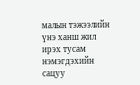малын тэжээлийн үнэ ханш жил ирэх тусам нэмэгдэхийн сацуу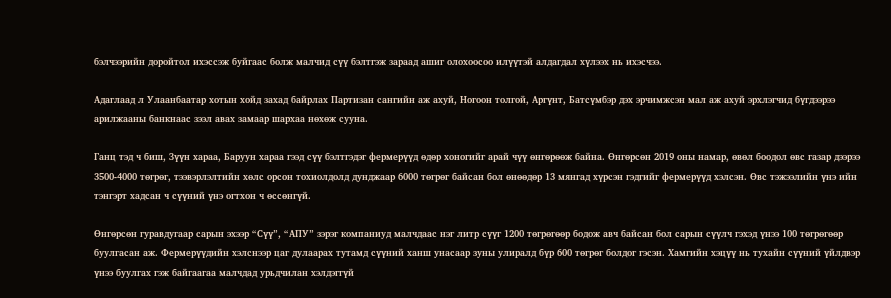бэлчээрийн доройтол ихэссэж буйгаас болж малчид сүү бэлтгэж зараад ашиг олохоосоо илүүтэй алдагдал хүлээх нь ихэсчээ.

Адаглаад л Улаанбаатар хотын хойд захад байрлах Партизан сангийн аж ахуй, Ногоон толгой, Аргүнт, Батсүмбэр дэх эрчимжсэн мал аж ахуй эрхлэгчид бүгдээрээ арилжааны банкнаас зээл авах замаар шархаа нөхөж сууна.

Ганц тэд ч биш, Зүүн хараа, Баруун хараа гээд сүү бэлтгэдэг фермерүүд өдөр хоногийг арай чүү өнгөрөөж байна. Өнгөрсөн 2019 оны намар, өвөл боодол өвс газар дээрээ 3500-4000 төгрөг, тээвэрлэлтийн хөлс орсон тохиолдолд дунджаар 6000 төгрөг байсан бол өнөөдөр 13 мянгад хүрсэн гэдгийг фермерүүд хэлсэн. Өвс тэжээлийн үнэ ийн тэнгэрт хадсан ч сүүний үнэ огтхон ч өссөнгүй.

Өнгөрсөн гуравдугаар сарын эхээр “Сүү”, “АПУ” зэрэг компаниуд малчдаас нэг литр сүүг 1200 төгрөгөөр бодож авч байсан бол сарын сүүлч гэхэд үнээ 100 төгрөгөөр буулгасан аж. Фермерүүдийн хэлснээр цаг дулаарах тутамд сүүний ханш унасаар зуны улиралд бүр 600 төгрөг болдог гэсэн. Хамгийн хэцүү нь тухайн сүүний үйлдвэр үнээ буулгах гэж байгаагаа малчдад урьдчилан хэлдэггүй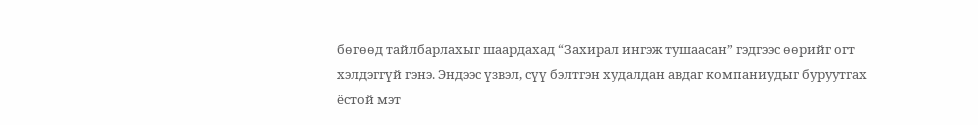бөгөөд тайлбарлахыг шаардахад “Захирал ингэж тушаасан” гэдгээс өөрийг огт хэлдэггүй гэнэ. Эндээс үзвэл, сүү бэлтгэн худалдан авдаг компаниудыг буруутгах ёстой мэт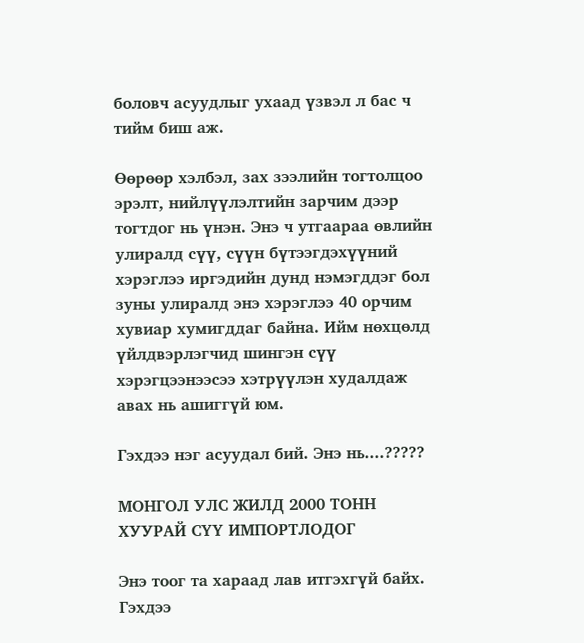боловч асуудлыг ухаад үзвэл л бас ч тийм биш аж.

Өөрөөр хэлбэл, зах зээлийн тогтолцоо эрэлт, нийлүүлэлтийн зарчим дээр тогтдог нь үнэн. Энэ ч утгаараа өвлийн улиралд сүү, сүүн бүтээгдэхүүний хэрэглээ иргэдийн дунд нэмэгддэг бол зуны улиралд энэ хэрэглээ 40 орчим хувиар хумигддаг байна. Ийм нөхцөлд үйлдвэрлэгчид шингэн сүү хэрэгцээнээсээ хэтрүүлэн худалдаж авах нь ашиггүй юм.

Гэхдээ нэг асуудал бий. Энэ нь....?????

МОНГОЛ УЛС ЖИЛД 2000 ТОНН ХУУРАЙ СҮҮ ИМПОРТЛОДОГ

Энэ тоог та хараад лав итгэхгүй байх. Гэхдээ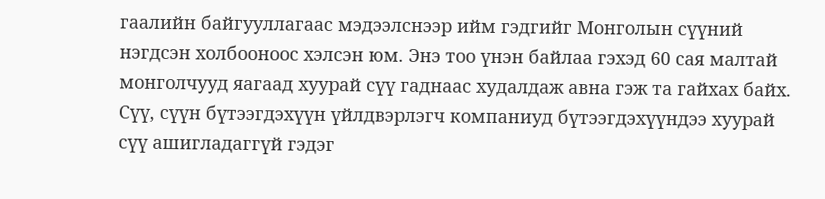гаалийн байгууллагаас мэдээлснээр ийм гэдгийг Монголын сүүний нэгдсэн холбооноос хэлсэн юм. Энэ тоо үнэн байлаа гэхэд 60 сая малтай монголчууд яагаад хуурай сүү гаднаас худалдаж авна гэж та гайхах байх. Сүү, сүүн бүтээгдэхүүн үйлдвэрлэгч компаниуд бүтээгдэхүүндээ хуурай сүү ашигладаггүй гэдэг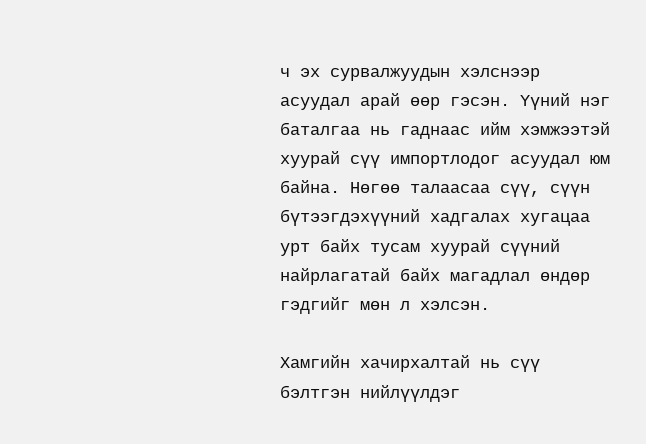ч эх сурвалжуудын хэлснээр асуудал арай өөр гэсэн. Үүний нэг баталгаа нь гаднаас ийм хэмжээтэй хуурай сүү импортлодог асуудал юм байна. Нөгөө талаасаа сүү, сүүн бүтээгдэхүүний хадгалах хугацаа урт байх тусам хуурай сүүний найрлагатай байх магадлал өндөр гэдгийг мөн л хэлсэн.

Хамгийн хачирхалтай нь сүү бэлтгэн нийлүүлдэг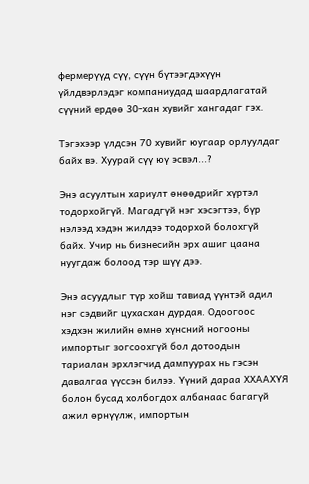фермерүүд сүү, сүүн бүтээгдэхүүн үйлдвэрлэдэг компаниудад шаардлагатай сүүний ердөө 30-хан хувийг хангадаг гэх.

Тэгэхээр үлдсэн 70 хувийг юугаар орлуулдаг байх вэ. Хуурай сүү юү эсвэл...?

Энэ асуултын хариулт өнөөдрийг хүртэл тодорхойгүй. Магадгүй нэг хэсэгтээ, бүр нэлээд хэдэн жилдээ тодорхой болохгүй байх. Учир нь бизнесийн эрх ашиг цаана нуугдаж болоод тэр шүү дээ.

Энэ асуудлыг түр хойш тавиад үүнтэй адил нэг сэдвийг цухасхан дурдая. Одоогоос хэдхэн жилийн өмнө хүнсний ногооны импортыг зогсоохгүй бол дотоодын тариалан эрхлэгчид дампуурах нь гэсэн давалгаа үүссэн билээ. Үүний дараа ХХААХҮЯ болон бусад холбогдох албанаас багагүй ажил өрнүүлж, импортын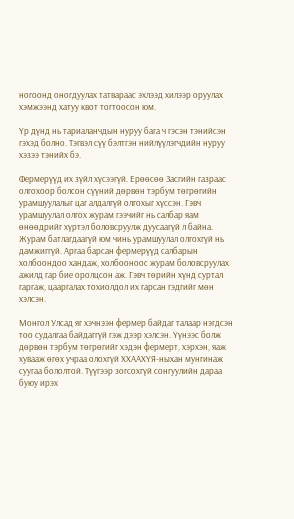ногоонд оногдуулах татвараас эхлээд хилээр оруулах хэмжээнд хатуу квот тогтоосон юм.

Үр дүнд нь тариаланчдын нуруу бага ч гэсэн тэнийсэн гэхэд болно. Тэгвэл сүү бэлтгэн нийлүүлэгчдийн нуруу хэзээ тэнийх бэ.

Фермерүүд их зүйл хүсээгүй. Ерөөсөө Засгийн газраас олгохоор болсон сүүний дөрвөн тэрбум төгрөгийн урамшуулалыг цаг алдалгүй олгохыг хүссэн. Гэвч урамшуулал олгох журам гээчийг нь салбар яам өнөөдрийг хүртэл боловсруулж дуусаагүй л байна. Журам батлагдаагүй юм чинь урамшуулал олгохгүй нь дамжиггүй. Аргаа барсан фермерүүд салбарын холбоондоо хандаж, холбооноос журам боловсруулах ажилд гар бие оролцсон аж. Гэвч төрийн хүнд суртал гаргаж, цааргалах тохиолдол их гарсан гэдгийг мөн хэлсэн.

Монгол Улсад яг хэчнээн фермер байдаг талаар нэгдсэн тоо судалгаа байдаггүй гэж дээр хэлсэн. Үүнээс болж дөрвөн тэрбум төгрөгийг хэдэн фермерт, хэрхэн, яаж хувааж өгөх учраа олохгүй ХХААХҮЯ-ныхан мунгинаж суугаа бололтой. Түүгээр зогсохгүй сонгуулийн дараа буюу ирэх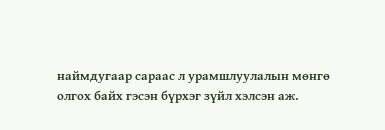наймдугаар сараас л урамшлуулалын мөнгө олгох байх гэсэн бүрхэг зүйл хэлсэн аж.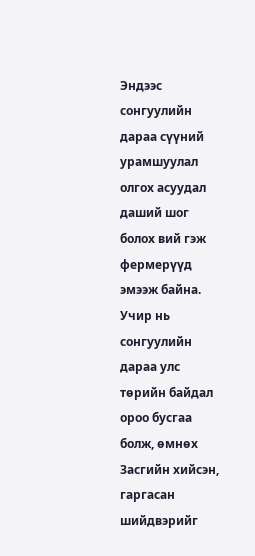Эндээс сонгуулийн дараа сүүний урамшуулал олгох асуудал даший шог болох вий гэж фермерүүд эмээж байна. Учир нь сонгуулийн дараа улс төрийн байдал ороо бусгаа болж, өмнөх Засгийн хийсэн, гаргасан шийдвэрийг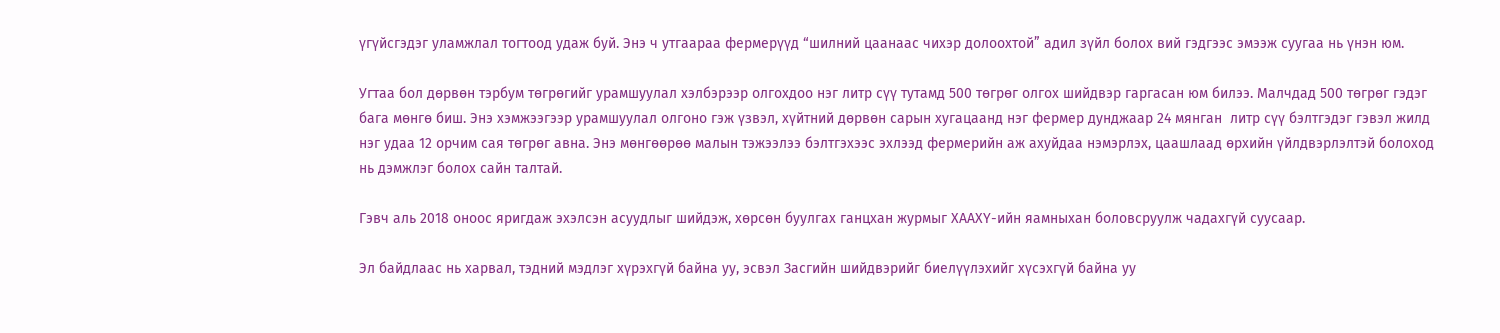үгүйсгэдэг уламжлал тогтоод удаж буй. Энэ ч утгаараа фермерүүд “шилний цаанаас чихэр долоохтой” адил зүйл болох вий гэдгээс эмээж суугаа нь үнэн юм.

Угтаа бол дөрвөн тэрбум төгрөгийг урамшуулал хэлбэрээр олгохдоо нэг литр сүү тутамд 500 төгрөг олгох шийдвэр гаргасан юм билээ. Малчдад 500 төгрөг гэдэг бага мөнгө биш. Энэ хэмжээгээр урамшуулал олгоно гэж үзвэл, хүйтний дөрвөн сарын хугацаанд нэг фермер дунджаар 24 мянган  литр сүү бэлтгэдэг гэвэл жилд нэг удаа 12 орчим сая төгрөг авна. Энэ мөнгөөрөө малын тэжээлээ бэлтгэхээс эхлээд фермерийн аж ахуйдаа нэмэрлэх, цаашлаад өрхийн үйлдвэрлэлтэй болоход нь дэмжлэг болох сайн талтай.

Гэвч аль 2018 оноос яригдаж эхэлсэн асуудлыг шийдэж, хөрсөн буулгах ганцхан журмыг ХААХҮ-ийн яамныхан боловсруулж чадахгүй суусаар.

Эл байдлаас нь харвал, тэдний мэдлэг хүрэхгүй байна уу, эсвэл Засгийн шийдвэрийг биелүүлэхийг хүсэхгүй байна уу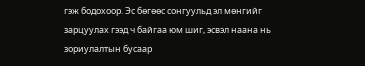гэж бодохоор. Эс бөгөөс сонгуульд эл мөнгийг зарцуулах гээд ч байгаа юм шиг, эсвэл наана нь зориулалтын бусаар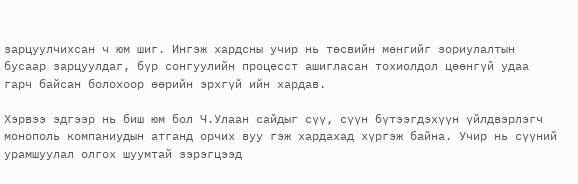зарцуулчихсан ч юм шиг. Ингэж хардсны учир нь төсвийн мөнгийг зориулалтын бусаар зарцуулдаг, бүр сонгуулийн процесст ашигласан тохиолдол цөөнгүй удаа гарч байсан болохоор өөрийн эрхгүй ийн хардав.

Хэрвээ эдгээр нь биш юм бол Ч.Улаан сайдыг сүү, сүүн бүтээгдэхүүн үйлдвэрлэгч монополь компаниудын атганд орчих вуу гэж хардахад хүргэж байна. Учир нь сүүний урамшуулал олгох шуумтай зэрэгцээд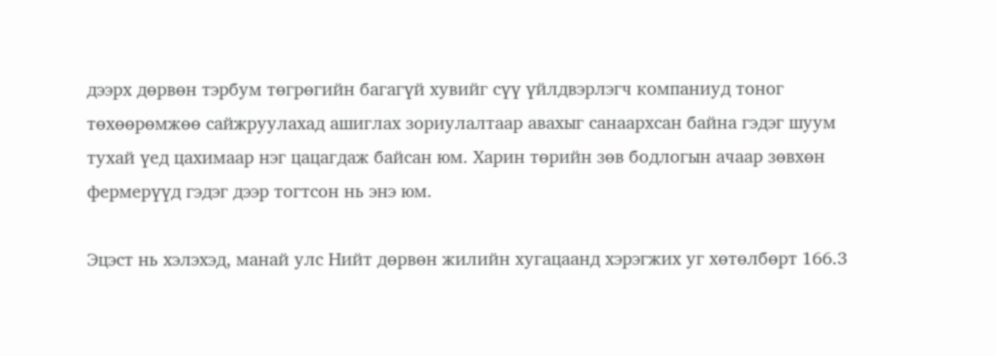дээрх дөрвөн тэрбум төгрөгийн багагүй хувийг сүү үйлдвэрлэгч компаниуд тоног төхөөрөмжөө сайжруулахад ашиглах зориулалтаар авахыг санаархсан байна гэдэг шуум тухай үед цахимаар нэг цацагдаж байсан юм. Харин төрийн зөв бодлогын ачаар зөвхөн фермерүүд гэдэг дээр тогтсон нь энэ юм.

Эцэст нь хэлэхэд, манай улс Нийт дөрвөн жилийн хугацаанд хэрэгжих уг хөтөлбөрт 166.3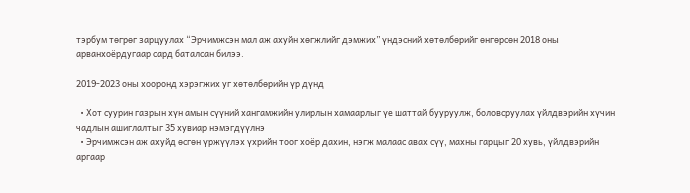тэрбум төгрөг зарцуулах “Эрчимжсэн мал аж ахуйн хөгжлийг дэмжих” үндэсний хөтөлбөрийг өнгөрсөн 2018 оны арванхоёрдугаар сард баталсан билээ.

2019-2023 оны хооронд хэрэгжих уг хөтөлбөрийн үр дүнд

  • Хот суурин газрын хүн амын сүүний хангамжийн улирлын хамаарлыг үе шаттай бууруулж, боловсруулах үйлдвэрийн хүчин чадлын ашиглалтыг 35 хувиар нэмэгдүүлнэ
  • Эрчимжсэн аж ахуйд өсгөн үржүүлэх үхрийн тоог хоёр дахин, нэгж малаас авах сүү, махны гарцыг 20 хувь, үйлдвэрийн аргаар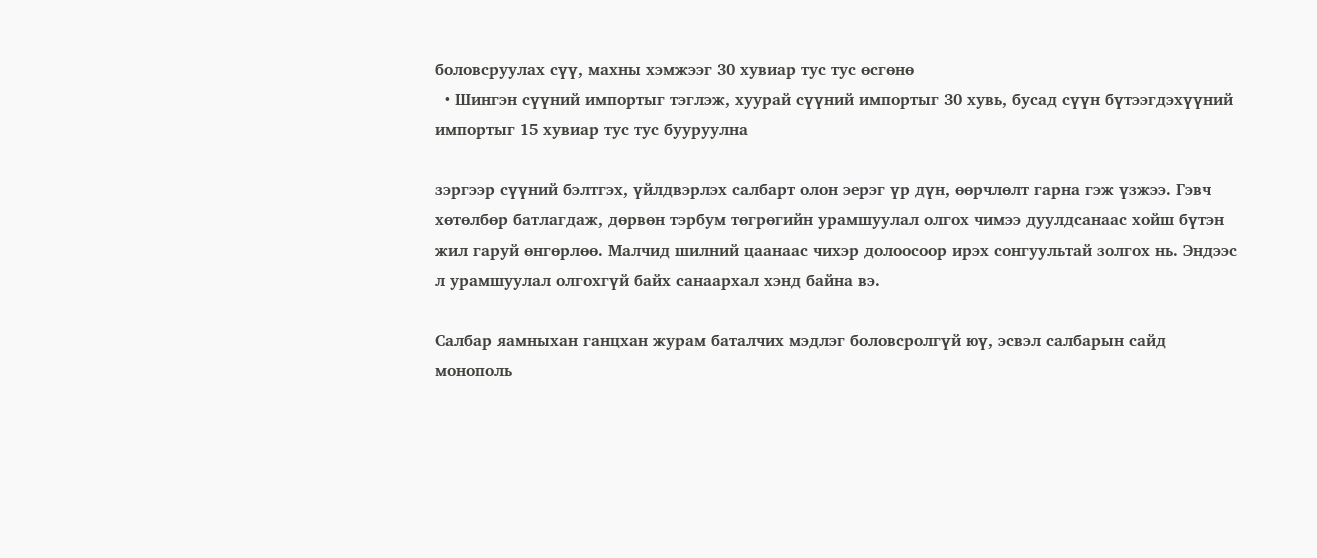боловсруулах сүү, махны хэмжээг 30 хувиар тус тус өсгөнө
  • Шингэн сүүний импортыг тэглэж, хуурай сүүний импортыг 30 хувь, бусад сүүн бүтээгдэхүүний импортыг 15 хувиар тус тус бууруулна

зэргээр сүүний бэлтгэх, үйлдвэрлэх салбарт олон эерэг үр дүн, өөрчлөлт гарна гэж үзжээ. Гэвч хөтөлбөр батлагдаж, дөрвөн тэрбум төгрөгийн урамшуулал олгох чимээ дуулдсанаас хойш бүтэн жил гаруй өнгөрлөө. Малчид шилний цаанаас чихэр долоосоор ирэх сонгуультай золгох нь. Эндээс л урамшуулал олгохгүй байх санаархал хэнд байна вэ.

Салбар яамныхан ганцхан журам баталчих мэдлэг боловсролгүй юү, эсвэл салбарын сайд монополь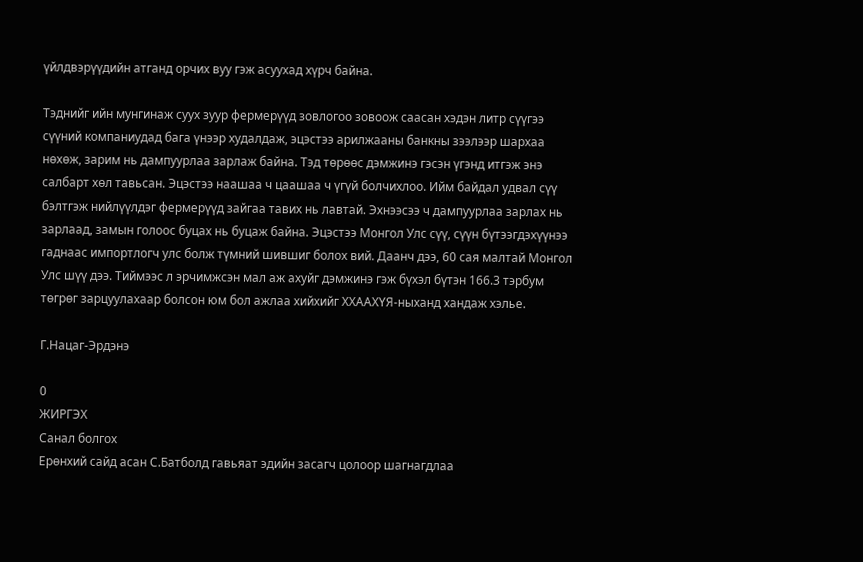үйлдвэрүүдийн атганд орчих вуу гэж асуухад хүрч байна.

Тэднийг ийн мунгинаж суух зуур фермерүүд зовлогоо зовоож саасан хэдэн литр сүүгээ сүүний компаниудад бага үнээр худалдаж, эцэстээ арилжааны банкны зээлээр шархаа нөхөж, зарим нь дампуурлаа зарлаж байна. Тэд төрөөс дэмжинэ гэсэн үгэнд итгэж энэ салбарт хөл тавьсан. Эцэстээ наашаа ч цаашаа ч үгүй болчихлоо. Ийм байдал удвал сүү бэлтгэж нийлүүлдэг фермерүүд зайгаа тавих нь лавтай. Эхнээсээ ч дампуурлаа зарлах нь зарлаад, замын голоос буцах нь буцаж байна. Эцэстээ Монгол Улс сүү, сүүн бүтээгдэхүүнээ гаднаас импортлогч улс болж түмний шившиг болох вий. Даанч дээ, 60 сая малтай Монгол Улс шүү дээ. Тиймээс л эрчимжсэн мал аж ахуйг дэмжинэ гэж бүхэл бүтэн 166.3 тэрбум төгрөг зарцуулахаар болсон юм бол ажлаа хийхийг ХХААХҮЯ-ныханд хандаж хэлье.

Г.Нацаг-Эрдэнэ

0
ЖИРГЭХ
Санал болгох
Ерөнхий сайд асан С.Батболд гавьяат эдийн засагч цолоор шагнагдлаа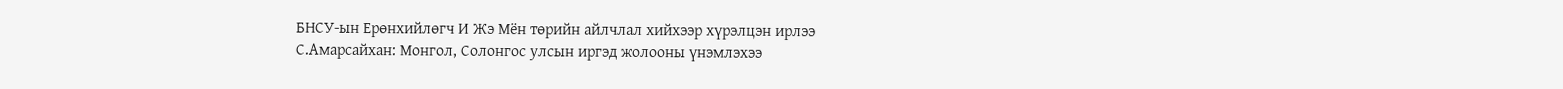БНСУ-ын Ерөнхийлөгч И Жэ Мён төрийн айлчлал хийхээр хүрэлцэн ирлээ
С.Амарсайхан: Монгол, Солонгос улсын иргэд жолооны үнэмлэхээ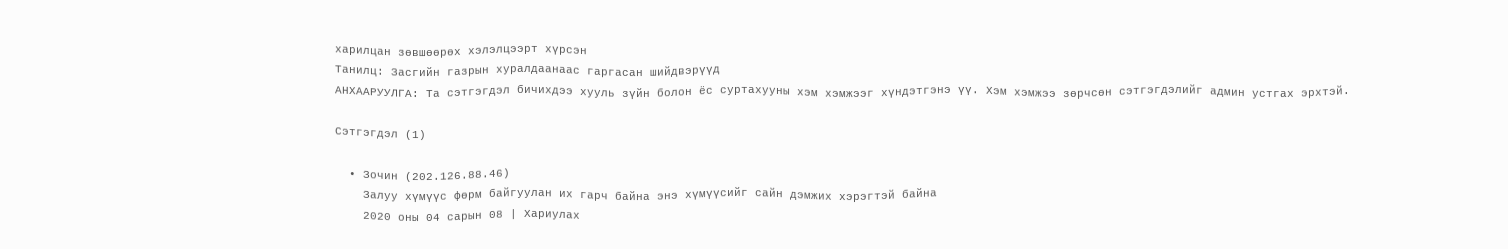харилцан зөвшөөрөх хэлэлцээрт хүрсэн
Танилц: Засгийн газрын хуралдаанаас гаргасан шийдвэрүүд
АНХААРУУЛГА: Та сэтгэгдэл бичихдээ хууль зүйн болон ёс суртахууны хэм хэмжээг хүндэтгэнэ үү. Хэм хэмжээ зөрчсөн сэтгэгдэлийг админ устгах эрхтэй.

Сэтгэгдэл (1)

  • Зочин (202.126.88.46)
    Залуу хүмүүс фөрм байгуулан их гарч байна энэ хүмүүсийг сайн дэмжих хэрэгтэй байна
    2020 оны 04 сарын 08 | Хариулах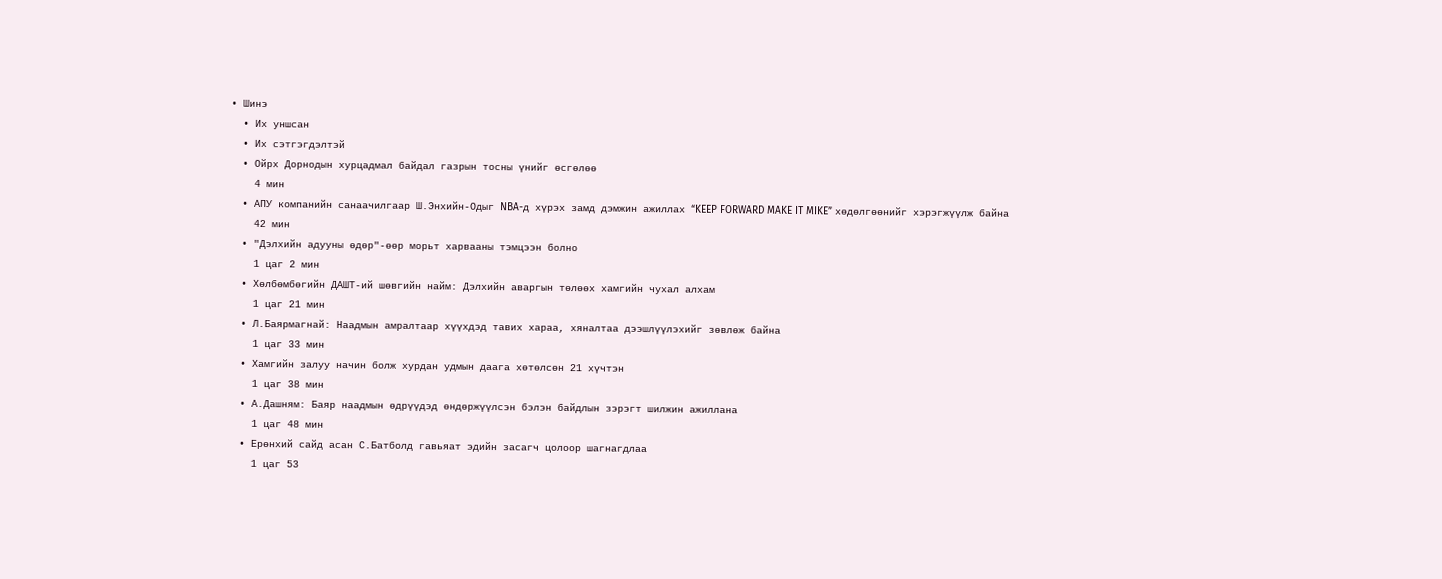• Шинэ
  • Их уншсан
  • Их сэтгэгдэлтэй
  • Ойрх Дорнодын хурцадмал байдал газрын тосны үнийг өсгөлөө
    4 мин
  • АПУ компанийн санаачилгаар Ш.Энхийн-Одыг NBA-д хүрэх замд дэмжин ажиллах “KEEP FORWARD MAKE IT MIKE” хөдөлгөөнийг хэрэгжүүлж байна
    42 мин
  • "Дэлхийн адууны өдөр"-өөр морьт харвааны тэмцээн болно
    1 цаг 2 мин
  • Хөлбөмбөгийн ДАШТ-ий шөвгийн найм: Дэлхийн аваргын төлөөх хамгийн чухал алхам
    1 цаг 21 мин
  • Л.Баярмагнай: Наадмын амралтаар хүүхдэд тавих хараа, хяналтаа дээшлүүлэхийг зөвлөж байна
    1 цаг 33 мин
  • Хамгийн залуу начин болж хурдан удмын даага хөтөлсөн 21 хүчтэн
    1 цаг 38 мин
  • А.Дашням: Баяр наадмын өдрүүдэд өндөржүүлсэн бэлэн байдлын зэрэгт шилжин ажиллана
    1 цаг 48 мин
  • Ерөнхий сайд асан С.Батболд гавьяат эдийн засагч цолоор шагнагдлаа
    1 цаг 53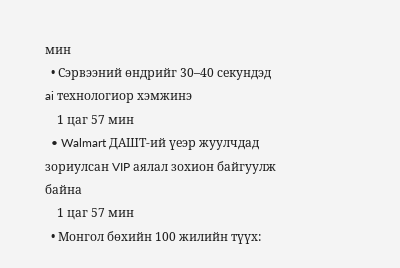мин
  • Сэрвээний өндрийг 30–40 секундэд ai технологиор хэмжинэ
    1 цаг 57 мин
  • Walmart ДАШТ-ий үеэр жуулчдад зориулсан VIP аялал зохион байгуулж байна
    1 цаг 57 мин
  • Монгол бөхийн 100 жилийн түүх: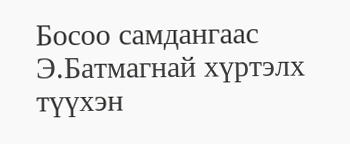Босоо самдангаас Э.Батмагнай хүртэлх түүхэн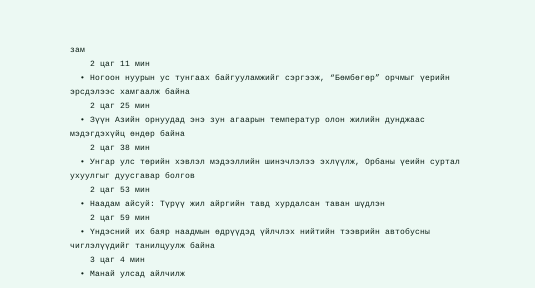зам
    2 цаг 11 мин
  • Ногоон нуурын ус тунгаах байгууламжийг сэргээж, “Бөмбөгөр” орчмыг үерийн эрсдэлээс хамгаалж байна
    2 цаг 25 мин
  • Зүүн Азийн орнуудад энэ зун агаарын температур олон жилийн дунджаас мэдэгдэхүйц өндөр байна
    2 цаг 38 мин
  • Унгар улс төрийн хэвлэл мэдээллийн шинэчлэлээ эхлүүлж, Орбаны үеийн суртал ухуулгыг дуусгавар болгов
    2 цаг 53 мин
  • Наадам айсуй: Түрүү жил айргийн тавд хурдалсан таван шүдлэн
    2 цаг 59 мин
  • Үндэсний их баяр наадмын өдрүүдэд үйлчлэх нийтийн тээврийн автобусны чиглэлүүдийг танилцуулж байна
    3 цаг 4 мин
  • Манай улсад айлчилж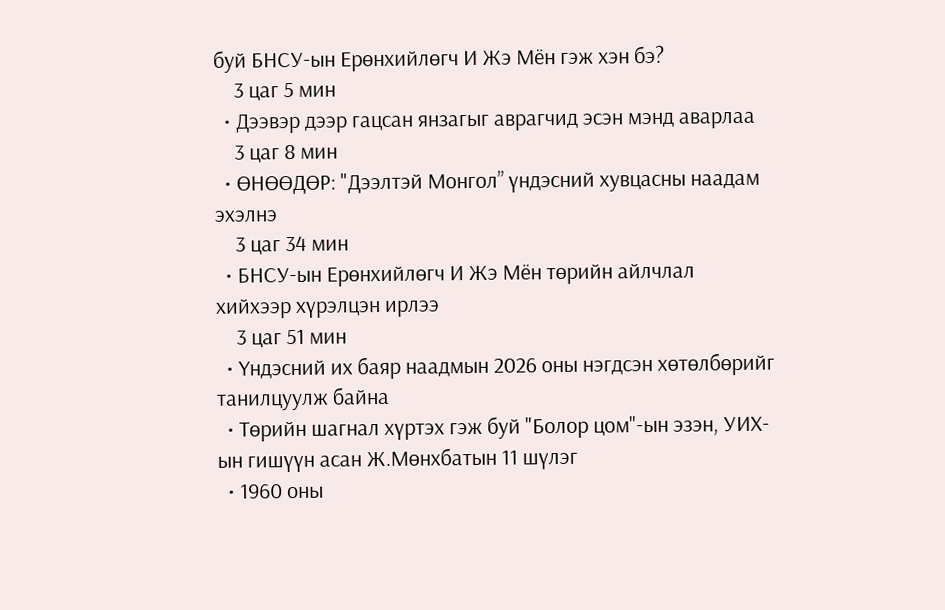буй БНСУ-ын Ерөнхийлөгч И Жэ Мён гэж хэн бэ?
    3 цаг 5 мин
  • Дээвэр дээр гацсан янзагыг аврагчид эсэн мэнд аварлаа
    3 цаг 8 мин
  • ӨНӨӨДӨР: "Дээлтэй Монгол” үндэсний хувцасны наадам эхэлнэ
    3 цаг 34 мин
  • БНСУ-ын Ерөнхийлөгч И Жэ Мён төрийн айлчлал хийхээр хүрэлцэн ирлээ
    3 цаг 51 мин
  • Үндэсний их баяр наадмын 2026 оны нэгдсэн хөтөлбөрийг танилцуулж байна
  • Төрийн шагнал хүртэх гэж буй "Болор цом"-ын эзэн, УИХ-ын гишүүн асан Ж.Мөнхбатын 11 шүлэг
  • 1960 оны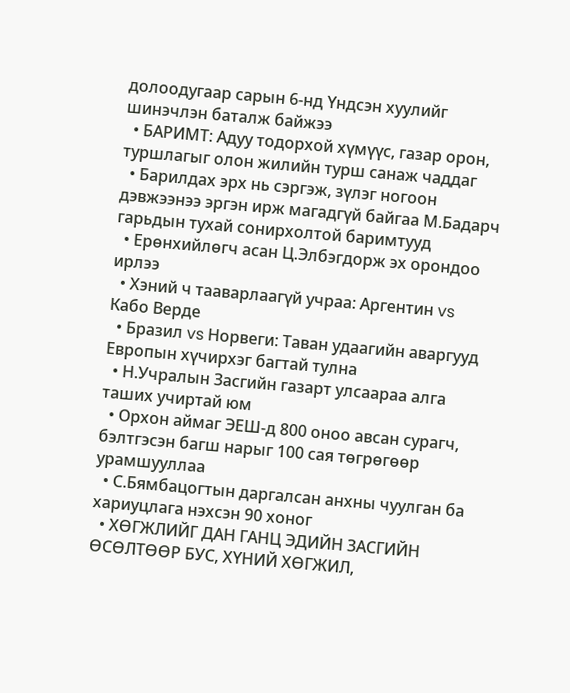долоодугаар сарын 6-нд Үндсэн хуулийг шинэчлэн баталж байжээ
  • БАРИМТ: Адуу тодорхой хүмүүс, газар орон, туршлагыг олон жилийн турш санаж чаддаг
  • Барилдах эрх нь сэргэж, зүлэг ногоон дэвжээнээ эргэн ирж магадгүй байгаа М.Бадарч гарьдын тухай сонирхолтой баримтууд
  • Ерөнхийлөгч асан Ц.Элбэгдорж эх орондоо ирлээ
  • Хэний ч тааварлаагүй учраа: Аргентин vs Кабо Верде
  • Бразил vs Норвеги: Таван удаагийн аваргууд Европын хүчирхэг багтай тулна
  • Н.Учралын Засгийн газарт улсаараа алга таших учиртай юм
  • Орхон аймаг ЭЕШ-д 800 оноо авсан сурагч, бэлтгэсэн багш нарыг 100 сая төгрөгөөр урамшууллаа
  • С.Бямбацогтын даргалсан анхны чуулган ба хариуцлага нэхсэн 90 хоног
  • ХӨГЖЛИЙГ ДАН ГАНЦ ЭДИЙН ЗАСГИЙН ӨСӨЛТӨӨР БУС, ХҮНИЙ ХӨГЖИЛ,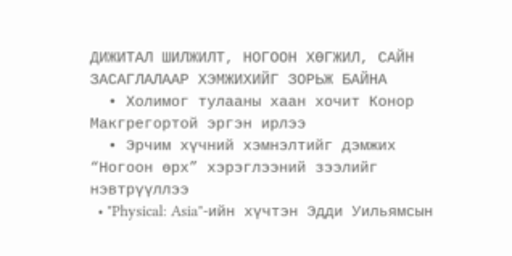ДИЖИТАЛ ШИЛЖИЛТ, НОГООН ХӨГЖИЛ, САЙН ЗАСАГЛАЛААР ХЭМЖИХИЙГ ЗОРЬЖ БАЙНА
  • Холимог тулааны хаан хочит Конор Макгрегортой эргэн ирлээ
  • Эрчим хүчний хэмнэлтийг дэмжих “Ногоон өрх” хэрэглээний зээлийг нэвтрүүллээ
  • "Physical: Asia"-ийн хүчтэн Эдди Уильямсын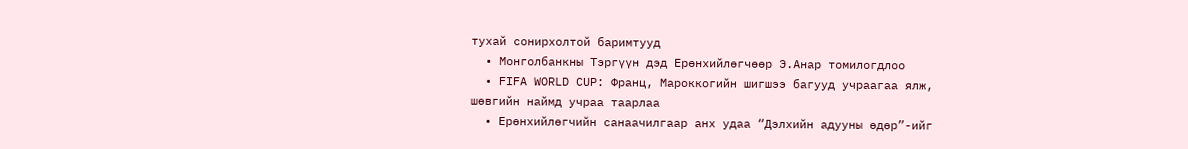тухай сонирхолтой баримтууд
  • Монголбанкны Тэргүүн дэд Ерөнхийлөгчөөр Э.Анар томилогдлоо
  • FIFA WORLD CUP: Франц, Мароккогийн шигшээ багууд учраагаа ялж, шөвгийн наймд учраа таарлаа
  • Ерөнхийлөгчийн санаачилгаар анх удаа “Дэлхийн адууны өдөр”-ийг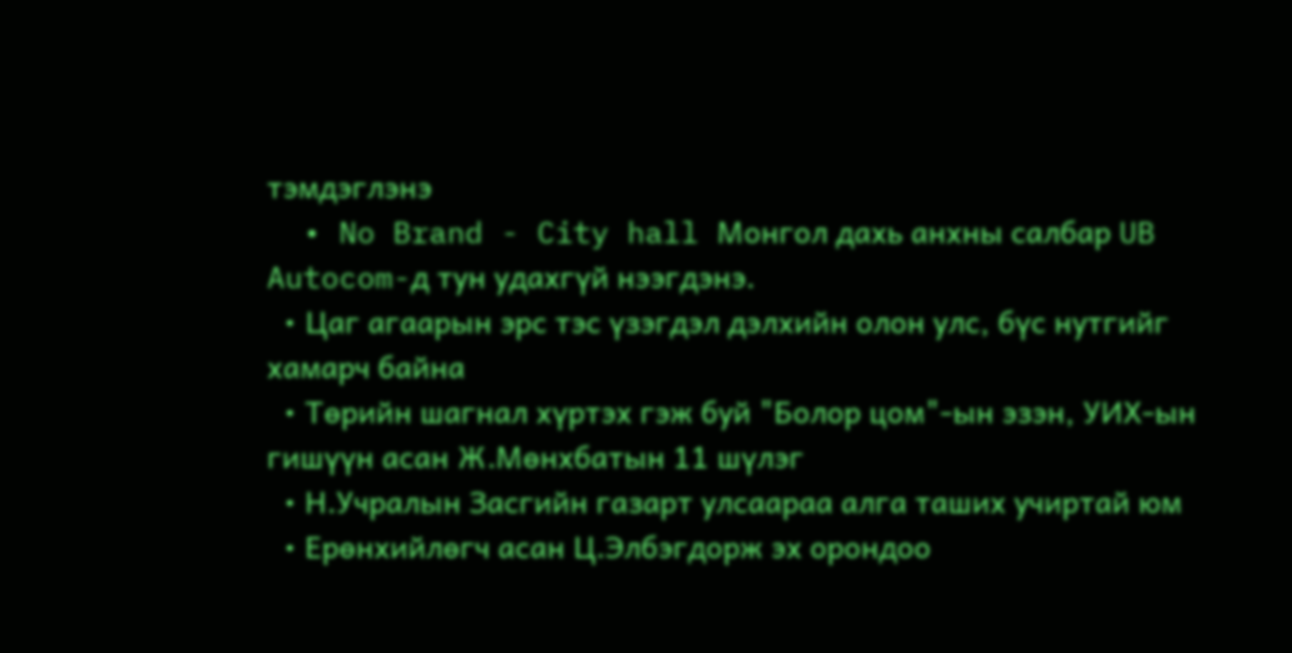тэмдэглэнэ
  • No Brand - City hall Монгол дахь анхны салбар UB Autocom-д тун удахгүй нээгдэнэ.
  • Цаг агаарын эрс тэс үзэгдэл дэлхийн олон улс, бүс нутгийг хамарч байна
  • Төрийн шагнал хүртэх гэж буй "Болор цом"-ын эзэн, УИХ-ын гишүүн асан Ж.Мөнхбатын 11 шүлэг
  • Н.Учралын Засгийн газарт улсаараа алга таших учиртай юм
  • Ерөнхийлөгч асан Ц.Элбэгдорж эх орондоо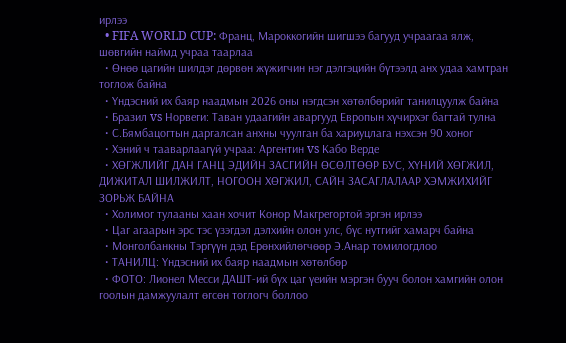ирлээ
  • FIFA WORLD CUP: Франц, Мароккогийн шигшээ багууд учраагаа ялж, шөвгийн наймд учраа таарлаа
  • Өнөө цагийн шилдэг дөрвөн жүжигчин нэг дэлгэцийн бүтээлд анх удаа хамтран тоглож байна
  • Үндэсний их баяр наадмын 2026 оны нэгдсэн хөтөлбөрийг танилцуулж байна
  • Бразил vs Норвеги: Таван удаагийн аваргууд Европын хүчирхэг багтай тулна
  • С.Бямбацогтын даргалсан анхны чуулган ба хариуцлага нэхсэн 90 хоног
  • Хэний ч тааварлаагүй учраа: Аргентин vs Кабо Верде
  • ХӨГЖЛИЙГ ДАН ГАНЦ ЭДИЙН ЗАСГИЙН ӨСӨЛТӨӨР БУС, ХҮНИЙ ХӨГЖИЛ, ДИЖИТАЛ ШИЛЖИЛТ, НОГООН ХӨГЖИЛ, САЙН ЗАСАГЛАЛААР ХЭМЖИХИЙГ ЗОРЬЖ БАЙНА
  • Холимог тулааны хаан хочит Конор Макгрегортой эргэн ирлээ
  • Цаг агаарын эрс тэс үзэгдэл дэлхийн олон улс, бүс нутгийг хамарч байна
  • Монголбанкны Тэргүүн дэд Ерөнхийлөгчөөр Э.Анар томилогдлоо
  • ТАНИЛЦ: Үндэсний их баяр наадмын хөтөлбөр
  • ФОТО: Лионел Месси ДАШТ-ий бүх цаг үеийн мэргэн бууч болон хамгийн олон гоолын дамжуулалт өгсөн тоглогч боллоо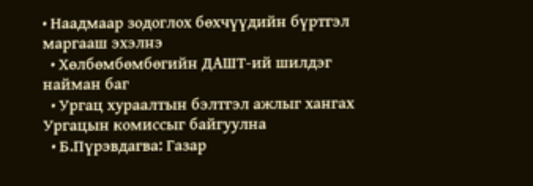• Наадмаар зодоглох бөхчүүдийн бүртгэл маргааш эхэлнэ
  • Хөлбөмбөмбөгийн ДАШТ-ий шилдэг найман баг
  • Ургац хураалтын бэлтгэл ажлыг хангах Ургацын комиссыг байгуулна
  • Б.Пүрэвдагва: Газар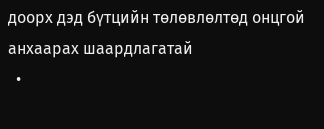доорх дэд бүтцийн төлөвлөлтөд онцгой анхаарах шаардлагатай
  •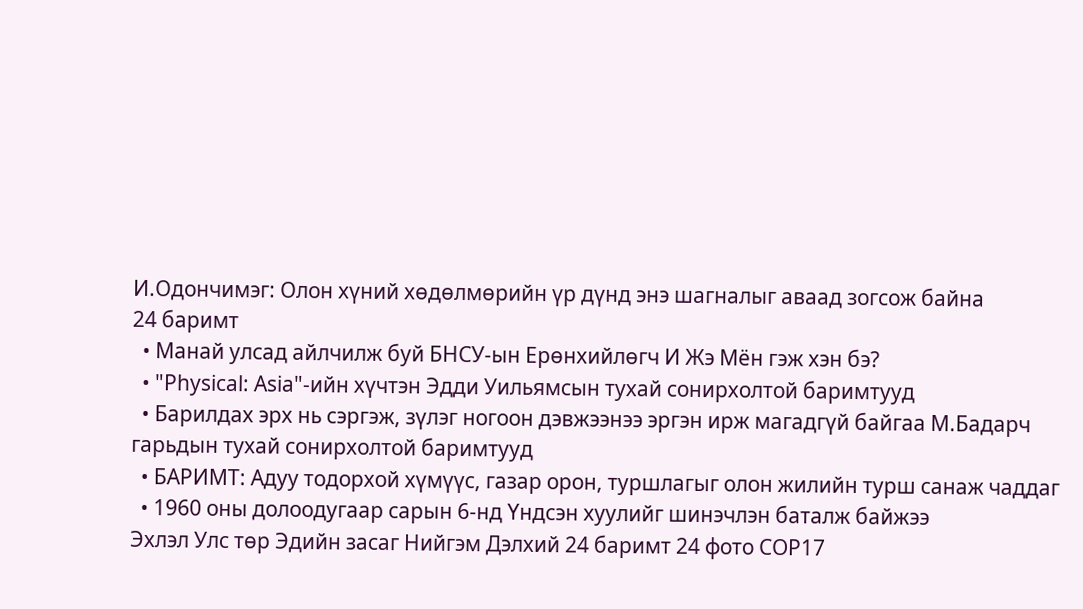И.Одончимэг: Олон хүний хөдөлмөрийн үр дүнд энэ шагналыг аваад зогсож байна
24 баримт
  • Манай улсад айлчилж буй БНСУ-ын Ерөнхийлөгч И Жэ Мён гэж хэн бэ?
  • "Physical: Asia"-ийн хүчтэн Эдди Уильямсын тухай сонирхолтой баримтууд
  • Барилдах эрх нь сэргэж, зүлэг ногоон дэвжээнээ эргэн ирж магадгүй байгаа М.Бадарч гарьдын тухай сонирхолтой баримтууд
  • БАРИМТ: Адуу тодорхой хүмүүс, газар орон, туршлагыг олон жилийн турш санаж чаддаг
  • 1960 оны долоодугаар сарын 6-нд Үндсэн хуулийг шинэчлэн баталж байжээ
Эхлэл Улс төр Эдийн засаг Нийгэм Дэлхий 24 баримт 24 фото COP17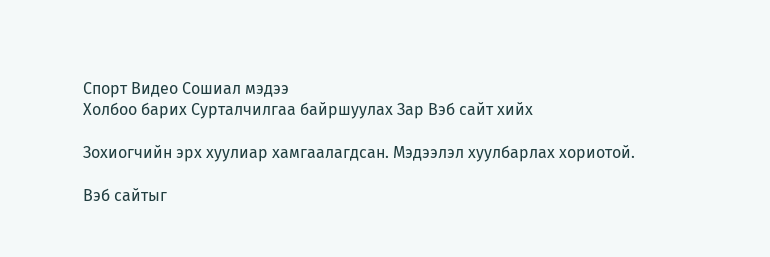Спорт Видео Сошиал мэдээ
Холбоо барих Сурталчилгаа байршуулах Зар Вэб сайт хийх

Зохиогчийн эрх хуулиар хамгаалагдсан. Мэдээлэл хуулбарлах хориотой.

Вэб сайтыг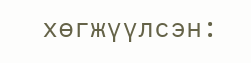хөгжүүлсэн: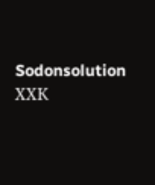Sodonsolution ХХК